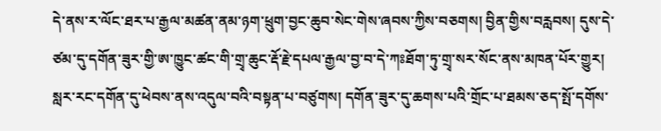དེ་ནས་ར་ལོང་ཐར་པ་རྒྱལ་མཚན་ནམ་ཉག་ཕྲུག་བྱང་ཆུབ་སེང་གེས་ཞབས་ཀྱིས་བཅགས། བྱིན་གྱིས་བརླབས། དུས་དེ་ཙམ་དུ་དགོན་ཟུར་གྱི་ཨ་ཁྱུང་ཚང་གི་གྲྭ་ཆུང་རྡོ་རྗེ་དཔལ་རྒྱལ་བྱ་བ་དེ་ཀཿཐོག་ཏུ་གྲྭ་སར་སོང་ནས་མཁན་པོར་གྱུར། སླར་རང་དགོན་དུ་ཕེབས་ནས་འདུལ་བའི་བསྟན་པ་བཙུགས། དགོན་ཟུར་དུ་ཆགས་པའི་གྲོང་པ་ཐམས་ཅད་སྤོ་དགོས་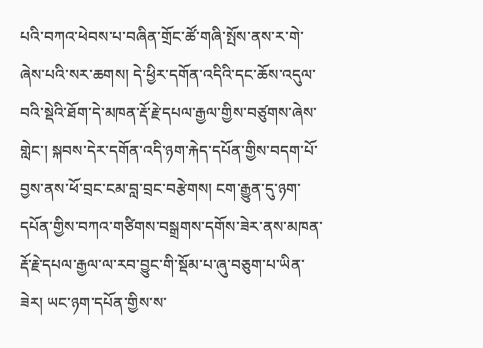པའི་བཀའ་ཕེབས་པ་བཞིན་གྲོང་ཚོ་གཞི་སྤོས་ནས་ར་གེ་ཞེས་པའི་སར་ཆགས། དེ་ཕྱིར་དགོན་འདིའི་དང་ཆོས་འདུལ་བའི་སྡེའི་ཐོག་དེ་མཁན་རྡོ་རྗེ་དཔལ་རྒྱལ་གྱིས་བཙུགས་ཞེས་གླེང་། སྐབས་དེར་དགོན་འདི་ཉག་རྐེད་དཔོན་གྱིས་བདག་པོ་བྱས་ནས་ཕོ་བྲང་ངམ་བླ་བྲང་བརྩེགས། ངག་རྒྱུན་དུ་ཉག་དཔོན་གྱིས་བཀའ་གཙིགས་བསྒྲགས་དགོས་ཟེར་ནས་མཁན་རྡོ་རྗེ་དཔལ་རྒྱལ་ལ་རབ་བྱུང་གི་སྡོམ་པ་ཞུ་བཅུག་པ་ཡིན་ཟེར། ཡང་ཉག་དཔོན་གྱིས་ས་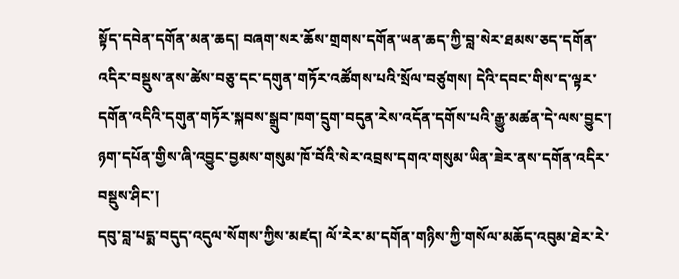སྟོད་དབེན་དགོན་མན་ཆད། བཞག་སར་ཆོས་གྲགས་དགོན་ཡན་ཆད་ཀྱི་བླ་སེར་ཐམས་ཅད་དགོན་འདིར་བསྡུས་ནས་ཚེས་བཅུ་དང་དགུན་གཏོར་འཚོགས་པའི་སྲོལ་བཙུགས། དེའི་དབང་གིས་ད་ལྟར་དགོན་འདིའི་དགུན་གཏོར་སྐབས་སྒྲུབ་ཁག་དྲུག་བདུན་རེས་འདོན་དགོས་པའི་རྒྱུ་མཚན་དེ་ལས་བྱུང་། ཉག་དཔོན་གྱིས་ཞི་འབྱུང་བྱམས་གསུམ་ཁོ་བོའི་སེར་འབྲས་དགའ་གསུམ་ཡིན་ཟེར་ནས་དགོན་འདིར་བསྡུས་ཤིང་།
དབུ་བླ་པདྨ་བདུད་འདུལ་སོགས་ཀྱིས་མཛད། ལོ་རེར་མ་དགོན་གཉིས་ཀྱི་གསོལ་མཆོད་འབུམ་ཐེར་རེ་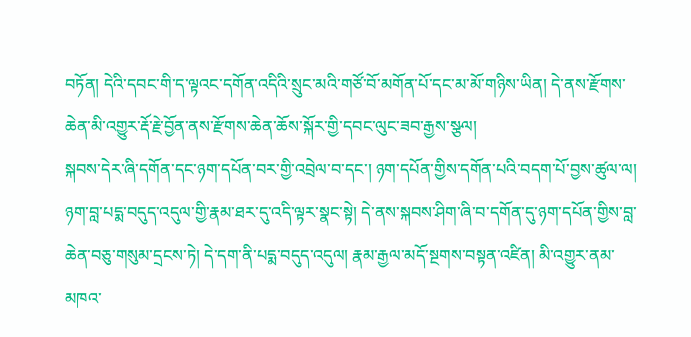བཏོན། དེའི་དབང་གི་ད་ལྟའང་དགོན་འདིའི་སྲུང་མའི་གཙོ་བོ་མགོན་པོ་དང་མ་མོ་གཉིས་ཡིན། དེ་ནས་རྫོགས་ཆེན་མི་འགྱུར་རྡོ་རྗེ་བྱོན་ནས་རྫོགས་ཆེན་ཆོས་སྐོར་གྱི་དབང་ལུང་ཟབ་རྒྱས་སྩལ།
སྐབས་དེར་ཞི་དགོན་དང་ཉག་དཔོན་བར་གྱི་འབྲེལ་བ་དང་། ཉག་དཔོན་གྱིས་དགོན་པའི་བདག་པོ་བྱས་ཚུལ་ལ། ཉག་བླ་པདྨ་བདུད་འདུལ་གྱི་རྣམ་ཐར་དུ་འདི་ལྟར་སྣང་སྟེ། དེ་ནས་སྐབས་ཤིག་ཞི་བ་དགོན་དུ་ཉག་དཔོན་གྱིས་བླ་ཆེན་བཅུ་གསུམ་དྲངས་ཏེ། དེ་དག་ནི་པདྨ་བདུད་འདུལ། རྣམ་རྒྱལ་མདོ་སྔགས་བསྟན་འཛིན། མི་འགྱུར་ནམ་མཁའ་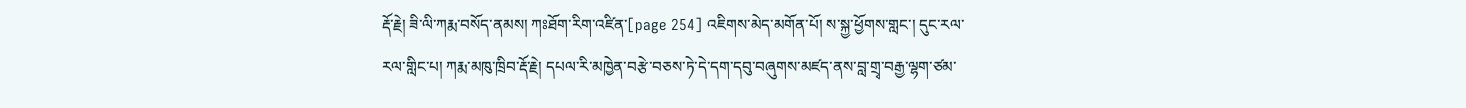རྡོ་རྗེ། ཟི་ལི་ཀརྨ་བསོད་ནམས། ཀཿཐོག་རིག་འཛིན་[page 254] འཇིགས་མེད་མགོན་པོ། ས་སྐྱ་ཕྱོགས་གླང་། དུང་རལ་རལ་གླིང་པ། ཀརྨ་མཁུ་ཁྲིབ་རྡོ་རྗེ། དཔལ་རི་མཁྱེན་བརྩེ་བཅས་ཏེ་དེ་དག་དབུ་བཞུགས་མཛད་ནས་བླ་གྲྭ་བརྒྱ་ལྷག་ཙམ་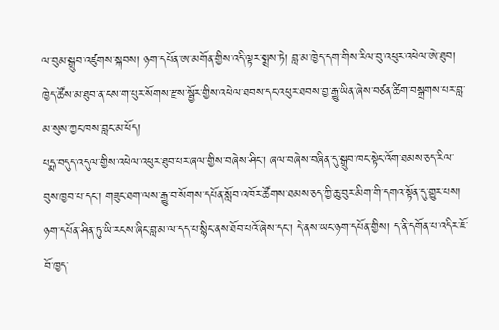ལ་བུམ་སྒྲུབ་འཛུགས་སྐབས། ཉག་དཔོན་ཨ་མགོན་གྱིས་འདི་ལྟར་སྨྲས་ཏེ། བླ་མ་ཁྱེད་དག་གིས་རིལ་བུ་འཕུར་འཕེལ་ཨེ་ཐུབ། ཁྱེད་ཚོས་མ་ཐུབ་ན་ངས་ག་པུར་སོགས་རྫས་སྦྱོར་གྱིས་འཕེལ་ཐབས་དང་འཕུར་ཐབས་བྱ་རྒྱུ་ཡིན་ཞེས་བཙན་ཚིག་བསྒྲགས་པར་བླ་མ་སུས་ཀྱང་ཁས་བླང་མ་ཕོད།
པདྨ་བདུད་འདུལ་གྱིས་འཕེལ་འཕུར་ཐུབ་པར་ཞལ་གྱིས་བཞེས་ཤིང་། ཞལ་བཞེས་བཞིན་དུ་སྒྲུབ་ཁང་སྟེང་འོག་ཐམས་ཅད་རིལ་བུས་ཁྱབ་པ་དང་། གཟུང་ཐག་ལས་རྒྱུ་བ་སོགས་དཔོན་སློབ་འཁོར་ཚོགས་ཐམས་ཅད་ཀྱི་ཆུ་བུར་མིག་གི་དགའ་སྟོན་དུ་གྱུར་པས། ཉག་དཔོན་ཤིན་ཏུ་ཡི་རངས་ཞིང་བླ་མ་ལ་དད་པ་སྙིང་ནས་ཐོབ་པའོ་ཞེས་དང་། དེ་ནས་ཡང་ཉག་དཔོན་གྱིས། ད་ནི་དགོན་པ་འདིར་ཇོ་བོ་ཁྱད་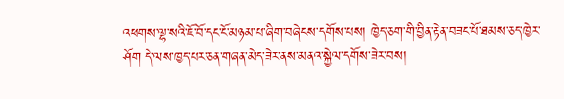འཕགས་ལྷ་སའི་ཇོ་བོ་དང་ངོ་མཉམ་པ་ཞིག་བཞེངས་དགོས་པས། ཁྱེད་ཅག་གི་བྱིན་རྟེན་བཟང་པོ་ཐམས་ཅད་ཁྱེར་ཤོག དེ་ལས་ཁྱད་པར་ཅན་གཞན་མེད་ཟེར་ནས་མནའ་སྐྱེལ་དགོས་ཟེར་བས།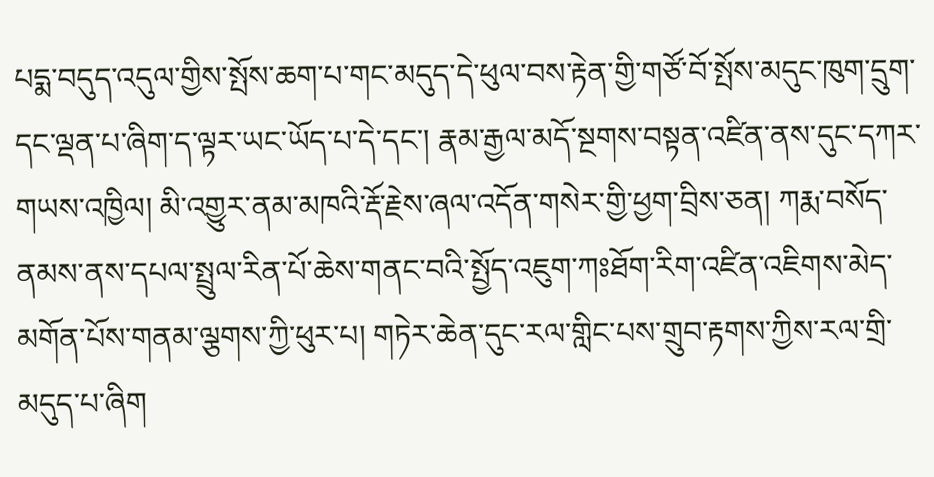པདྨ་བདུད་འདུལ་གྱིས་སྤོས་ཆག་པ་གང་མདུད་དེ་ཕུལ་བས་རྟེན་གྱི་གཙོ་བོ་སྤོས་མདུང་ཁུག་དྲུག་དང་ལྡན་པ་ཞིག་ད་ལྟར་ཡང་ཡོད་པ་དེ་དང་། རྣམ་རྒྱལ་མདོ་སྔགས་བསྟན་འཛིན་ནས་དུང་དཀར་གཡས་འཁྱིལ། མི་འགྱུར་ནམ་མཁའི་རྡོ་རྗེས་ཞལ་འདོན་གསེར་གྱི་ཕྱག་བྲིས་ཅན། ཀརྨ་བསོད་ནམས་ནས་དཔལ་སྤྲུལ་རིན་པོ་ཆེས་གནང་བའི་སྤྱོད་འཇུག་ཀཿཐོག་རིག་འཛིན་འཇིགས་མེད་མགོན་པོས་གནམ་ལྕགས་ཀྱི་ཕུར་པ། གཏེར་ཆེན་དུང་རལ་གླིང་པས་གྲུབ་རྟགས་ཀྱིས་རལ་གྲི་མདུད་པ་ཞིག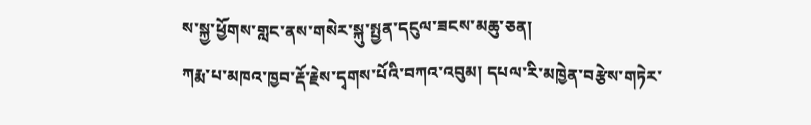ས་སྐྱ་ཕྱོགས་གླང་ནས་གསེར་སྐུ་སྤྱན་དངུལ་ཟངས་མཆུ་ཅན།
ཀརྨ་པ་མཁའ་ཁྱབ་རྡོ་རྗེས་དྭགས་པོའི་བཀའ་འབུམ། དཔལ་རི་མཁྱེན་བརྩེས་གཏེར་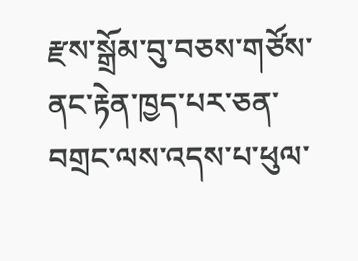རྫས་སྒྲོམ་བུ་བཅས་གཙོས་ནང་རྟེན་ཁྱད་པར་ཅན་བགྲང་ལས་འདས་པ་ཕུལ་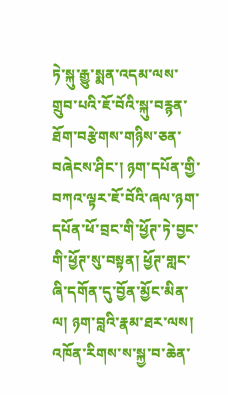ཏེ་སྐུ་རྒྱུ་སྨན་འདམ་ལས་གྲུབ་པའི་ཇོ་བོའི་སྐུ་བརྙན་ཐོག་བརྩེགས་གཉིས་ཅན་བཞེངས་ཤིང་། ཉག་དཔོན་གྱི་བཀའ་ལྟར་ཇོ་བོའི་ཞལ་ཉག་དཔོན་ཕོ་བྲང་གི་ཕྱོཊ་ཏེ་བྱང་གི་ཕྱོཊ་སུ་བསྟན། ཕྱོཊ་གླང་ཞི་དགོན་དུ་བྱོན་མྱོང་མིན་ལ། ཉག་བླའི་རྣམ་ཐར་ལས། འཁོན་རིགས་ས་སྐྱ་བ་ཆེན་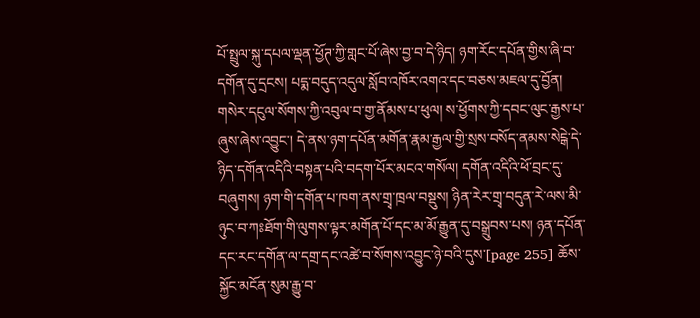པོ་སྤྲུལ་སྐུ་དཔལ་ལྡན་ཕྱོཊ་ཀྱི་གླང་པོ་ཞེས་བྱ་བ་དེ་ཉིད། ཉག་རོང་དཔོན་གྱིས་ཞི་བ་དགོན་དུ་དྲངས། པདྨ་བདུད་འདུལ་སློབ་འཁོར་འགའ་དང་བཅས་མཇལ་དུ་བྱོན། གསེར་དངུལ་སོགས་ཀྱི་འབུལ་བ་གྱ་ནོམས་པ་ཕུལ། ས་ཕྱོགས་ཀྱི་དབང་ལུང་རྒྱས་པ་ཞུས་ཞེས་འབྱུང་། དེ་ནས་ཉག་དཔོན་མགོན་རྣམ་རྒྱལ་གྱི་སྲས་བསོད་ནམས་སེངྒེ་དེ་ཉིད་དགོན་འདིའི་བསྟན་པའི་བདག་པོར་མངའ་གསོལ། དགོན་འདིའི་ཕོ་བྲང་དུ་བཞུགས། ཉག་གི་དགོན་པ་ཁག་ནས་གྲྭ་ཁྲལ་བསྡུས། ཉིན་རེར་གྲྭ་བདུན་རེ་ལས་མི་ཉུང་བ་ཀཿཐོག་གི་ལུགས་ལྟར་མགོན་པོ་དང་མ་མོ་རྒྱུན་དུ་བསྒྲུབས་པས། ཉན་དཔོན་དང་རང་དགོན་ལ་དགྲ་དང་འཚེ་བ་སོགས་འབྱུང་ཉེ་བའི་དུས་[page 255] ཆོས་སྐྱོང་མངོན་སུམ་རྒྱུ་བ་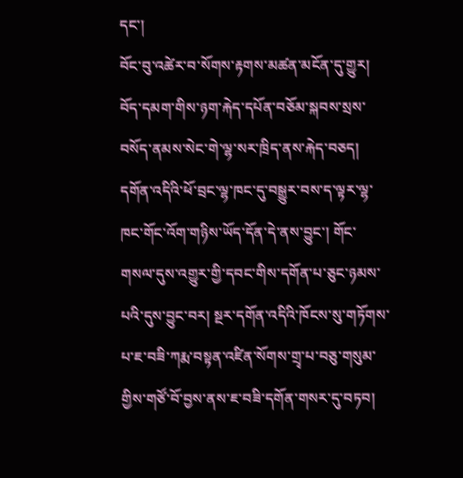དང་།
བོང་བུ་འཚེར་བ་སོགས་རྟགས་མཚན་མངོན་དུ་གྱུར།
བོད་དམག་གིས་ཉག་རྐེད་དཔོན་བཅོམ་སྐབས་སྲས་བསོད་ནམས་སེང་གེ་ལྷ་སར་ཁྲིད་ནས་རྐེད་བཅད། དགོན་འདིའི་ཕོ་བྲང་ལྷ་ཁང་དུ་བསྒྱུར་བས་ད་ལྟར་ལྷ་ཁང་གོང་འོག་གཉིས་ཡོད་དོན་དེ་ནས་བྱུང་། གོང་གསལ་དུས་འགྱུར་གྱི་དབང་གིས་དགོན་པ་ཅུང་ཉམས་པའི་དུས་བྱུང་བར། སྔར་དགོན་འདིའི་ཁོངས་སུ་གཏོགས་པ་ཇ་བཟི་ཀརྨ་བསྟན་འཛིན་སོགས་གྲྭ་པ་བཅུ་གསུམ་གྱིས་གཙོ་བོ་བྱས་ནས་ཇ་བཟི་དགོན་གསར་དུ་བཏབ།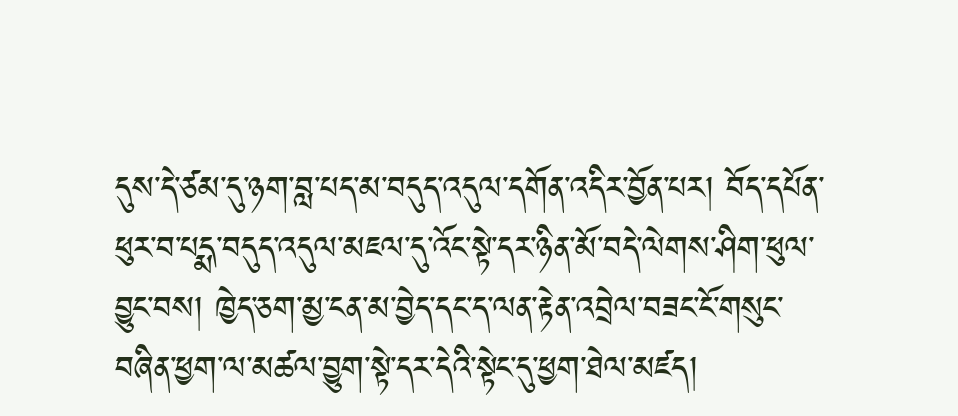དུས་དེ་ཙམ་དུ་ཉག་བླ་པད་མ་བདུད་འདུལ་དགོན་འདིར་བྱོན་པར། བོད་དཔོན་ཕུར་བ་པདྨ་བདུད་འདུལ་མཇལ་དུ་འོང་སྟེ་དར་ཉིན་མོ་བདེ་ལེགས་ཤིག་ཕུལ་བྱུང་བས། ཁྱེད་ཅག་མྱ་ངན་མ་བྱེད་དང་ད་ལན་རྟེན་འབྲེལ་བཟང་ངོ་གསུང་བཞིན་ཕྱག་ལ་མཚལ་བྱུག་སྟེ་དར་དེའི་སྟེང་དུ་ཕྱག་ཐེལ་མཛད།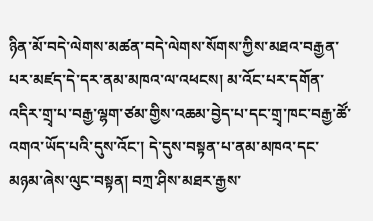ཉིན་མོ་བདེ་ལེགས་མཚན་བདེ་ལེགས་སོགས་ཀྱིས་མཐའ་བརྒྱན་པར་མཛད་དེ་དར་ནམ་མཁའ་ལ་འཕངས། མ་འོང་པར་དགོན་འདིར་གྲྭ་པ་བརྒྱ་ལྷག་ཙམ་གྱིས་འཆམ་བྱེད་པ་དང་གྲྭ་ཁང་བརྒྱ་ཚོ་འགའ་ཡོད་པའི་དུས་འོང་། དེ་དུས་བསྟན་པ་ནམ་མཁའ་དང་མཉམ་ཞེས་ལུང་བསྟན། བཀྲ་ཤིས་མཐར་རྒྱས་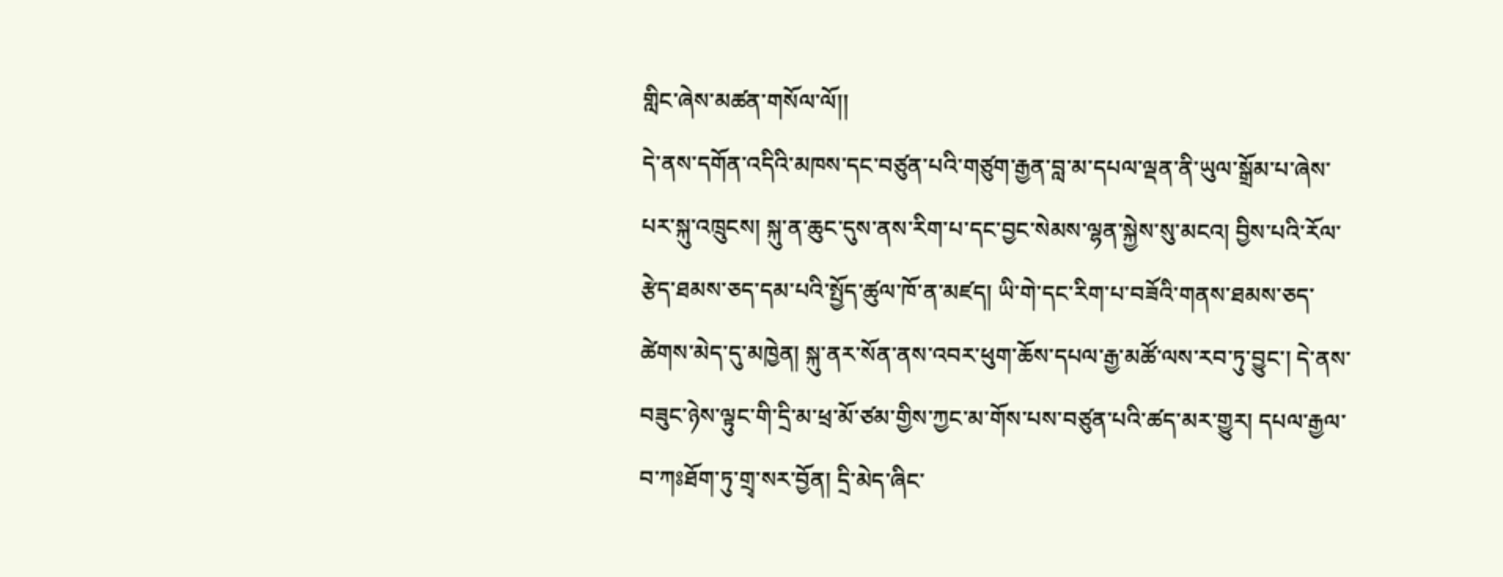གླིང་ཞེས་མཚན་གསོལ་ལོ།།
དེ་ནས་དགོན་འདིའི་མཁས་དང་བཙུན་པའི་གཙུག་རྒྱན་བླ་མ་དཔལ་ལྡན་ནི་ཡུལ་སྒྲོམ་པ་ཞེས་པར་སྐུ་འཁྲུངས། སྐུ་ན་ཆུང་དུས་ནས་རིག་པ་དང་བྱང་སེམས་ལྷན་སྐྱེས་སུ་མངའ། བྱིས་པའི་རོལ་རྩེད་ཐམས་ཅད་དམ་པའི་སྤྱོད་ཚུལ་ཁོ་ན་མཛད། ཡི་གེ་དང་རིག་པ་བཟོའི་གནས་ཐམས་ཅད་ཚེགས་མེད་དུ་མཁྱེན། སྐུ་ནར་སོན་ནས་འབར་ཕུག་ཆོས་དཔལ་རྒྱ་མཚོ་ལས་རབ་ཏུ་བྱུང་། དེ་ནས་བཟུང་ཉེས་ལྟུང་གི་དྲི་མ་ཕྲ་མོ་ཙམ་གྱིས་ཀྱང་མ་གོས་པས་བཙུན་པའི་ཚད་མར་གྱུར། དཔལ་རྒྱལ་བ་ཀཿཐོག་ཏུ་གྲྭ་སར་བྱོན། དྲི་མེད་ཞིང་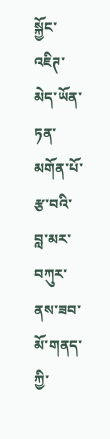སྐྱོང་འཇིཊ་མེད་ཡོན་ཏན་མགོན་པོ་རྩ་བའི་བླ་མར་བཀུར་ནས་ཟབ་མོ་གནད་ཀྱི་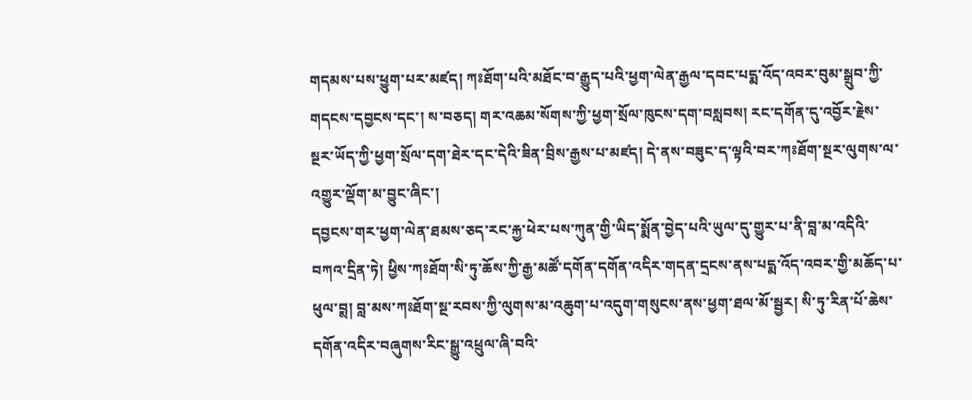གདམས་པས་ཕྱུག་པར་མཛད། ཀཿཐོག་པའི་མཐོང་བ་རྒྱུད་པའི་ཕྱག་ལེན་རྒྱལ་དབང་པདྨ་འོད་འབར་བུམ་སྒྲུབ་ཀྱི་གདངས་དབྱངས་དང་། ས་བཅད། གར་འཆམ་སོགས་ཀྱི་ཕྱག་སྲོལ་ཁུངས་དག་བསླབས། རང་དགོན་དུ་འབྱོར་རྗེས་སྔར་ཡོད་ཀྱི་ཕྱག་སྲོལ་དག་ཐེར་དང་དེའི་ཟིན་བྲིས་རྒྱས་པ་མཛད། དེ་ནས་བཟུང་ད་ལྟའི་བར་ཀཿཐོག་སྔར་ལུགས་ལ་འགྱུར་ལྡོག་མ་བྱུང་ཞིང་།
དབྱངས་གར་ཕྱག་ལེན་ཐམས་ཅད་རང་རྐྱ་ཕེར་པས་ཀུན་གྱི་ཡིད་སྨོན་བྱེད་པའི་ཡུལ་དུ་གྱུར་པ་ནི་བླ་མ་འདིའི་བཀའ་དྲིན་ཏེ། ཕྱིས་ཀཿཐོག་སི་ཏུ་ཆོས་ཀྱི་རྒྱ་མཚོ་དགོན་དགོན་འདིར་གདན་དྲངས་ནས་པདྨ་འོད་འབར་གྱི་མཆོད་པ་ཕུལ་བྶ། བླ་མས་ཀཿཐོག་སྔ་རབས་ཀྱི་ལུགས་མ་འཆུག་པ་འདུག་གསུངས་ནས་ཕྱག་ཐལ་མོ་སྦྱར། སི་ཏུ་རིན་པོ་ཆེས་དགོན་འདིར་བཞུགས་རིང་སྒྱུ་འཕྲུལ་ཞི་བའི་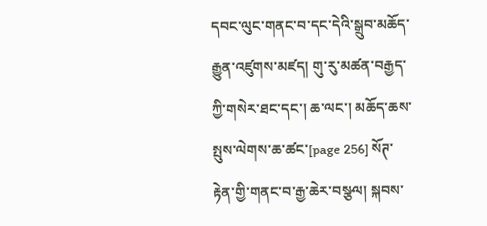དབང་ལུང་གནང་བ་དང་དེའི་སྒྲུབ་མཆོད་རྒྱུན་འཛུགས་མཛད། གུ་རུ་མཚན་བརྒྱད་ཀྱི་གསེར་ཐང་དང་། ཆ་ལང་། མཆོད་ཆས་སྤུས་ལེགས་ཆ་ཚང་[page 256] སོཊ་རྟེན་གྱི་གནང་བ་རྒྱ་ཆེར་བསྩལ། སྐབས་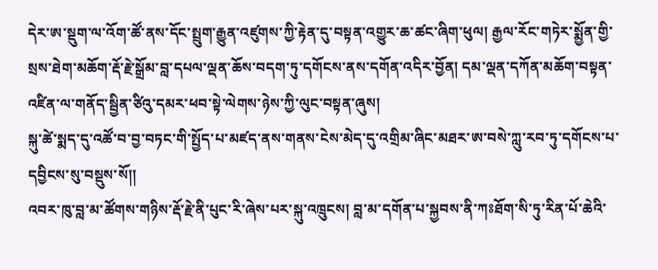དེར་ཨ་སྡུག་ལ་འོག་ཚོ་ནས་དོང་སྤྲུག་རྒྱུན་འཛུགས་ཀྱི་རྟེན་དུ་བསྟན་འགྱུར་ཆ་ཚང་ཞིག་ཕུལ། རྒྱལ་རོང་གཏེར་སྨྱོན་གྱི་སྲས་ཐེག་མཆོག་རྡོ་རྗེ་སྒྲོམ་བླ་དཔལ་ལྡན་ཆོས་བདག་ཏུ་དགོངས་ནས་དགོན་འདིར་བྱོན། དམ་ལྡན་དཀོན་མཆོག་བསྟན་འཛིན་ལ་གནོད་སྦྱིན་ཙིའུ་དམར་ཕབ་སྟེ་ལེགས་ཉེས་ཀྱི་ལུང་བསྟན་ཞུས།
སྐུ་ཚེ་སྨད་དུ་འཚོ་བ་བྱ་བཏང་གི་སྤྱོད་པ་མཛད་ནས་གནས་ངེས་མེད་དུ་འགྲིམ་ཞིང་མཐར་ཨ་བསེ་ཀླུ་རབ་ཏུ་དགོངས་པ་དབྱིངས་སུ་བསྡུས་སོ།།
འབར་ཁུ་བླ་མ་ཚོགས་གཉིས་རྡོ་རྗེ་ནི་པུང་རི་ཞེས་པར་སྐུ་འཁྲུངས། བླ་མ་དགོན་པ་སྐྱབས་ནི་ཀཿཐོག་སི་ཏུ་རིན་པོ་ཆེའི་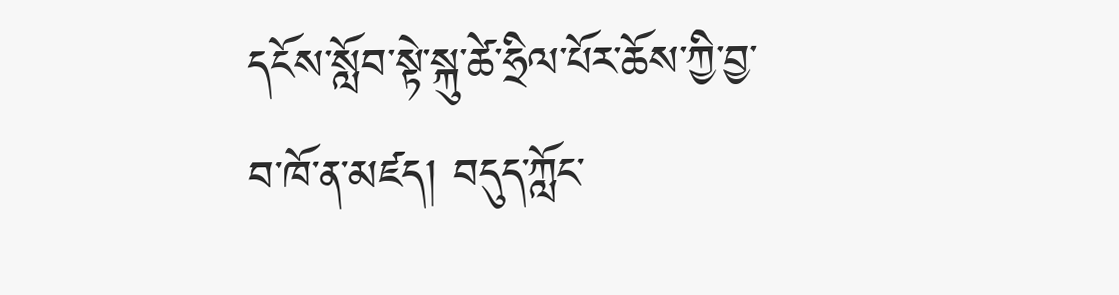དངོས་སློབ་སྟེ་སྐུ་ཚེ་ཧྲིལ་པོར་ཆོས་ཀྱི་བྱ་བ་ཁོ་ན་མཛད། བདུད་ཀློང་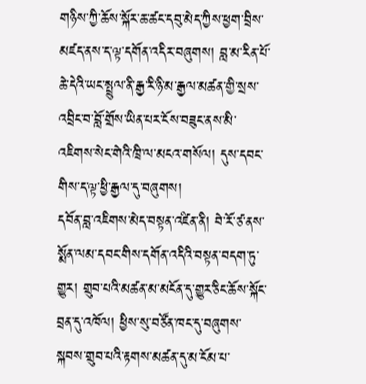གཉིས་ཀྱི་ཆོས་སྐོར་ཆ་ཚང་དབུ་མེད་ཀྱིས་ཕྱག་བྲིས་མཛད་ནས་ད་ལྟ་དགོན་འདིར་བཞུགས། བླ་མ་རིན་པོ་ཆེ་དེའི་ཡང་སྤྲུལ་ནི་རྒྱ་རི་ཉི་མ་རྒྱལ་མཚན་གྱི་སྲས་འབྲིང་བ་བློ་གྲོས་ཡིན་པར་ངོས་བཟུང་ནས་མི་འཇིགས་སེང་གེའི་ཁྲི་ལ་མངའ་གསོལ། དུས་དབང་གིས་ད་ལྟ་ཕྱི་རྒྱལ་དུ་བཞུགས།
དབོན་བླ་འཇིགས་མེད་བསྟན་འཛིན་ནི། བེ་རོ་ཙ་ནས་སྨོན་ལམ་དབང་གིས་དགོན་འདིའི་བསྟན་བདག་ཏུ་གྱུར། གྲུབ་པའི་མཚན་མ་མངོན་དུ་གྱུར་ཅིང་ཆོས་སྐོང་བྲན་དུ་འཁོལ། ཕྱིས་སུ་བཙོན་ཁང་དུ་བཞུགས་སྐབས་གྲུབ་པའི་རྟགས་མཚན་དུ་མ་ངོམ་པ་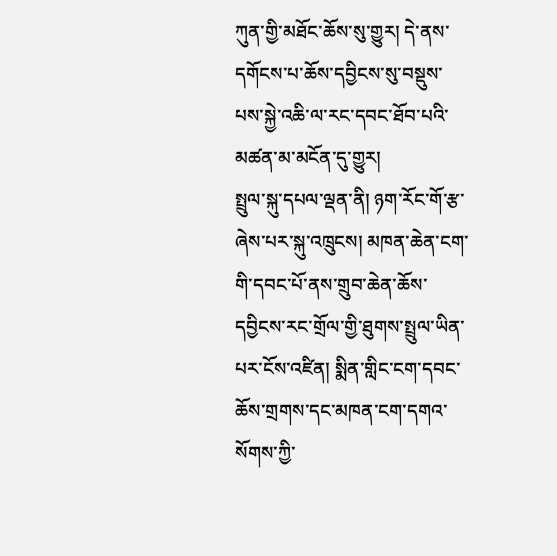ཀུན་གྱི་མཐོང་ཆོས་སུ་གྱུར། དེ་ནས་དགོངས་པ་ཆོས་དབྱིངས་སུ་བསྡུས་པས་སྐྱེ་འཆི་ལ་རང་དབང་ཐོབ་པའི་མཚན་མ་མངོན་དུ་གྱུར།
སྤྲུལ་སྐུ་དཔལ་ལྡན་ནི། ཉག་རོང་གོ་རྩ་ཞེས་པར་སྐུ་འཁྲུངས། མཁན་ཆེན་ངག་གི་དབང་པོ་ནས་གྲུབ་ཆེན་ཆོས་དབྱིངས་རང་གྲོལ་གྱི་ཐུགས་སྤྲུལ་ཡིན་པར་ངོས་འཛིན། སྨིན་གླིང་ངག་དབང་ཆོས་གྲགས་དང་མཁན་ངག་དགའ་སོགས་ཀྱི་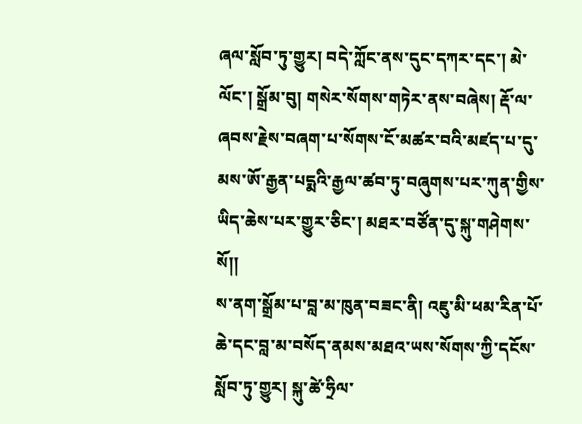ཞལ་སློབ་ཏུ་གྱུར། བདེ་ཀློང་ནས་དུང་དཀར་དང་། མེ་ལོང་། སྒྲོམ་བུ། གསེར་སོགས་གཏེར་ནས་བཞེས། རྡོ་ལ་ཞབས་རྗེས་བཞག་པ་སོགས་ངོ་མཚར་བའི་མཛད་པ་དུ་མས་ཨོ་རྒྱན་པདྨའི་རྒྱལ་ཚབ་ཏུ་བཞུགས་པར་ཀུན་གྱིས་ཡིད་ཆེས་པར་གྱུར་ཅིང་། མཐར་བཙོན་དུ་སྐུ་གཤེགས་སོ།།
ས་ནག་སྒྲོམ་པ་བླ་མ་ཁུན་བཟང་ནི། འཇུ་མི་ཕམ་རིན་པོ་ཆེ་དང་བླ་མ་བསོད་ནམས་མཐའ་ཡས་སོགས་ཀྱི་དངོས་སློབ་ཏུ་གྱུར། སྐུ་ཚེ་ཧྲིལ་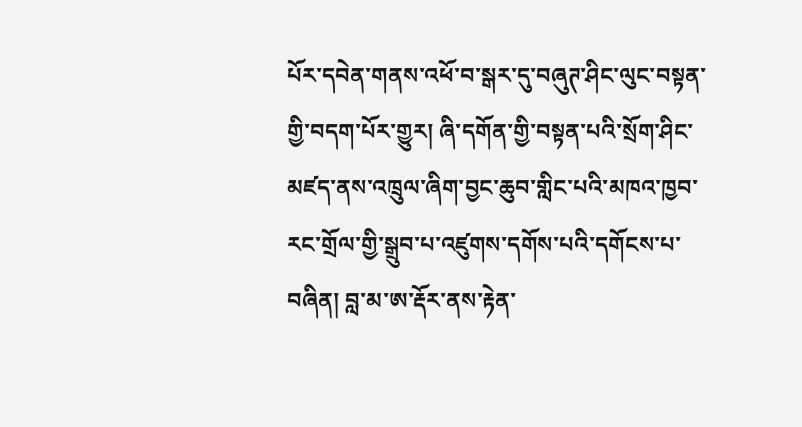པོར་དབེན་གནས་འཕོ་བ་སྒར་དུ་བཞུཊ་ཤིང་ལུང་བསྟན་གྱི་བདག་པོར་གྱུར། ཞི་དགོན་གྱི་བསྟན་པའི་སྲོག་ཤིང་མཛད་ནས་འཁྲུལ་ཞིག་བྱང་ཆུབ་གླིང་པའི་མཁའ་ཁྱབ་རང་གྲོལ་གྱི་སྒྲུབ་པ་འཛུགས་དགོས་པའི་དགོངས་པ་བཞིན། བླ་མ་ཨ་རྡོར་ནས་རྟེན་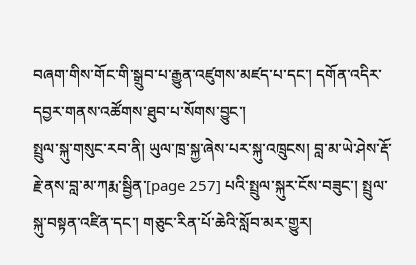བཞག་གིས་གོང་གི་སྒྲུབ་པ་རྒྱུན་འཛུགས་མཛད་པ་དང་། དགོན་འདིར་དབྱར་གནས་འཚོགས་ཐུབ་པ་སོགས་བྱུང་།
སྤྲུལ་སྐུ་གསུང་རབ་ནི། ཡུལ་ཁྲ་སྐྱ་ཞེས་པར་སྐུ་འཁྲུངས། བླ་མ་ཡེ་ཤེས་རྡོ་རྗེ་ནས་བླ་མ་ཀརྨ་སྦྱིན་[page 257] པའི་སྤྲུལ་སྐུར་ངོས་བཟུང་། སྤྲུལ་སྐུ་བསྟན་འཛིན་དང་། གཅུང་རིན་པོ་ཆེའི་སློབ་མར་གྱུར།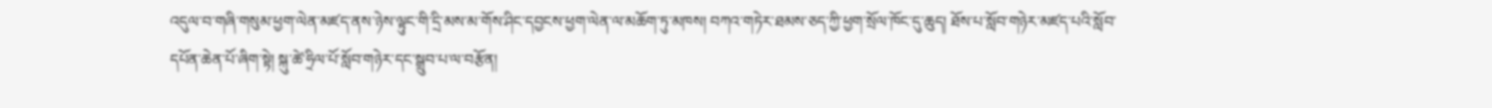འདུལ་བ་གཞི་གསུམ་ཕྱག་ལེན་མཛད་ནས་ཉེས་ལྟུང་གི་དྲི་མས་མ་གོས་ཤིང་དབྱངས་ཕྱག་ལེན་ལ་མཆོག་ཏུ་མཁས། བཀའ་གཏེར་ཐམས་ཅད་ཀྱི་ཕྱག་སྲོལ་ཁོང་དུ་ཆུད། ཐོས་པ་སློབ་གཉེར་མཛད་པའི་སློབ་དཔོན་ཆེན་པོ་ཞིག་སྟེ། སྐུ་ཚེ་ཧྲིལ་པོ་སློབ་གཉེར་དང་སྒྲུབ་པ་ལ་བརྩོན།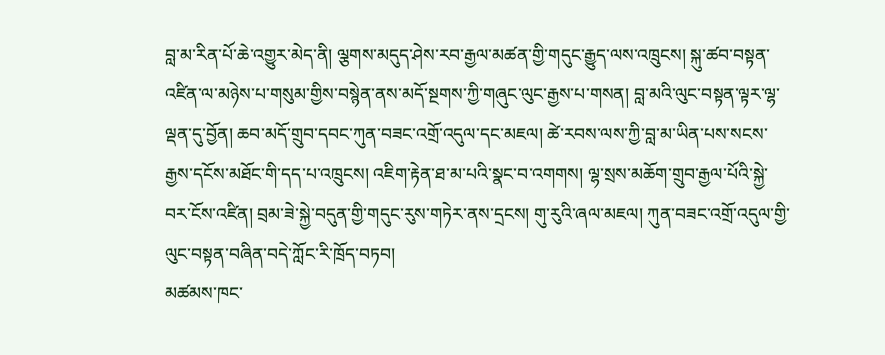བླ་མ་རིན་པོ་ཆེ་འགྱུར་མེད་ནི། ལྕགས་མདུད་ཤེས་རབ་རྒྱལ་མཚན་གྱི་གདུང་རྒྱུད་ལས་འཁྲུངས། སྐུ་ཚབ་བསྟན་འཛིན་ལ་མཉེས་པ་གསུམ་གྱིས་བསྙེན་ནས་མདོ་སྔགས་ཀྱི་གཞུང་ལུང་རྒྱས་པ་གསན། བླ་མའི་ལུང་བསྟན་ལྟར་ལྷ་ལྡན་དུ་བྱོན། ཆབ་མདོ་གྲུབ་དབང་ཀུན་བཟང་འགྲོ་འདུལ་དང་མཇལ། ཚེ་རབས་ལས་ཀྱི་བླ་མ་ཡིན་པས་སངས་རྒྱས་དངོས་མཐོང་གི་དད་པ་འཁྲུངས། འཇིག་རྟེན་ཐ་མ་པའི་སྣང་བ་འགགས། ལྷ་སྲས་མཆོག་གྲུབ་རྒྱལ་པོའི་སྐྱེ་བར་ངོས་འཛིན། བྲམ་ཟེ་སྐྱེ་བདུན་གྱི་གདུང་རུས་གཏེར་ནས་དྲངས། གུ་རུའི་ཞལ་མཇལ། ཀུན་བཟང་འགྲོ་འདུལ་གྱི་ལུང་བསྟན་བཞིན་བདེ་ཀློང་རི་ཁྲོད་བཏབ།
མཚམས་ཁང་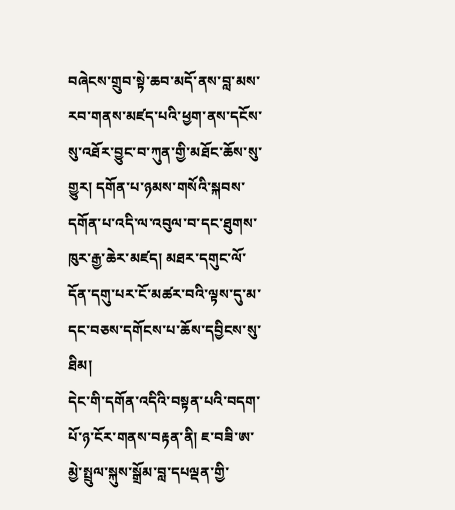བཞེངས་གྲུབ་སྟེ་ཆབ་མདོ་ནས་བླ་མས་རབ་གནས་མཛད་པའི་ཕྱག་ནས་དངོས་སུ་འཐོར་བྱུང་བ་ཀུན་གྱི་མཐོང་ཆོས་སུ་གྱུར། དགོན་པ་ཉམས་གསོའི་སྐབས་དགོན་པ་འདི་ལ་འབུལ་བ་དང་ཐུགས་ཁུར་རྒྱ་ཆེར་མཛད། མཐར་དགུང་ལོ་དོན་དགུ་པར་ངོ་མཚར་བའི་ལྟས་དུ་མ་དང་བཅས་དགོངས་པ་ཆོས་དབྱིངས་སུ་ཐིམ།
དེང་གི་དགོན་འདིའི་བསྟན་པའི་བདག་པོ་ཉ་ངོར་གནས་བརྟན་ནི། ཇ་བཟི་ཨ་མྱེ་སྤྲུལ་སྐུས་སྒྲོམ་བླ་དཔལྡན་གྱི་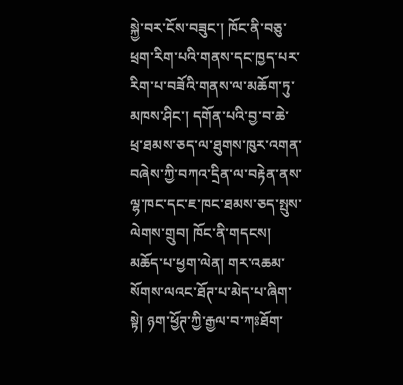སྐྱེ་བར་ངོས་བཟུང་། ཁོང་ནི་བཅུ་ཕྲག་རིག་པའི་གནས་དང་ཁྱད་པར་རིག་པ་བཟོའི་གནས་ལ་མཆོག་ཏུ་མཁས་ཤིང་། དགོན་པའི་བྱ་བ་ཆེ་
ཕྲ་ཐམས་ཅད་ལ་ཐུགས་ཁུར་འགན་བཞེས་ཀྱི་བཀའ་དྲིན་ལ་བརྟེན་ནས་ལྷ་ཁང་དང་ཇ་ཁང་ཐམས་ཅད་སྤུས་ལེགས་གྲུབ། ཁོང་ནི་གདངས། མཆོད་པ་ཕྱག་ལེན། གར་འཆམ་སོགས་ལའང་ཐོཊ་པ་མེད་པ་ཞིག་སྟེ། ཉག་ཕྱོཊ་ཀྱི་རྒྱལ་བ་ཀཿཐོག་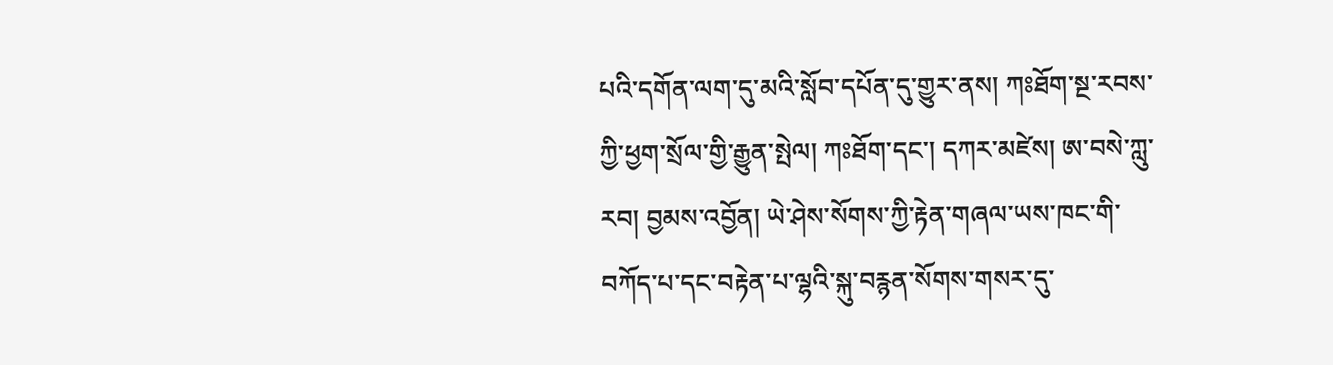པའི་དགོན་ལག་དུ་མའི་སློབ་དཔོན་དུ་གྱུར་ནས། ཀཿཐོག་སྔ་རབས་ཀྱི་ཕྱག་སྲོལ་གྱི་རྒྱུན་སྤེལ། ཀཿཐོག་དང་། དཀར་མཛེས། ཨ་བསེ་ཀླུ་རབ། བྱམས་འབྱོན། ཡེ་ཤེས་སོགས་ཀྱི་རྟེན་གཞལ་ཡས་ཁང་གི་བཀོད་པ་དང་བརྟེན་པ་ལྷའི་སྐུ་བརྙན་སོགས་གསར་དུ་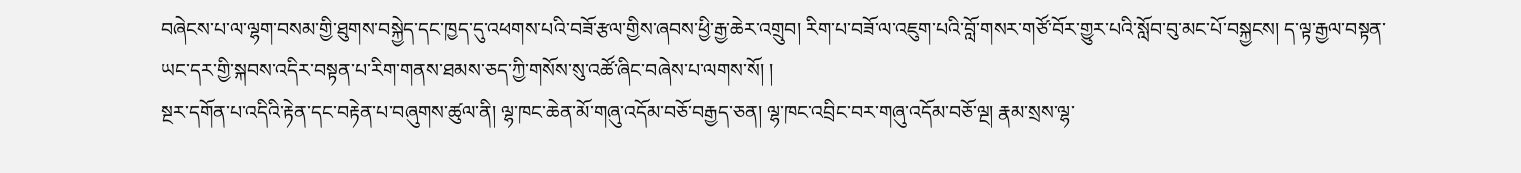བཞེངས་པ་ལ་ལྷག་བསམ་གྱི་ཐུགས་བསྐྱེད་དང་ཁྱད་དུ་འཕགས་པའི་བཟོ་རྩལ་གྱིས་ཞབས་ཕྱི་རྒྱ་ཆེར་འགྲུབ། རིག་པ་བཟོ་ལ་འཇུག་པའི་བློ་གསར་གཙོ་བོར་གྱུར་པའི་སློབ་བུ་མང་པོ་བསྐྱངས། ད་ལྟ་རྒྱལ་བསྟན་ཡང་དར་གྱི་སྐབས་འདིར་བསྟན་པ་རིག་གནས་ཐམས་ཅད་ཀྱི་གསོས་སུ་འཚོ་ཞིང་བཞེས་པ་ལགས་སོ། །
སྔར་དགོན་པ་འདིའི་རྟེན་དང་བརྟེན་པ་བཞུགས་ཚུལ་ནི། ལྷ་ཁང་ཆེན་མོ་གཞུ་འདོམ་བཅོ་བརྒྱད་ཅན། ལྷ་ཁང་འབྲིང་བར་གཞུ་འདོམ་བཅོ་ལྔ། རྣམ་སྲས་ལྷ་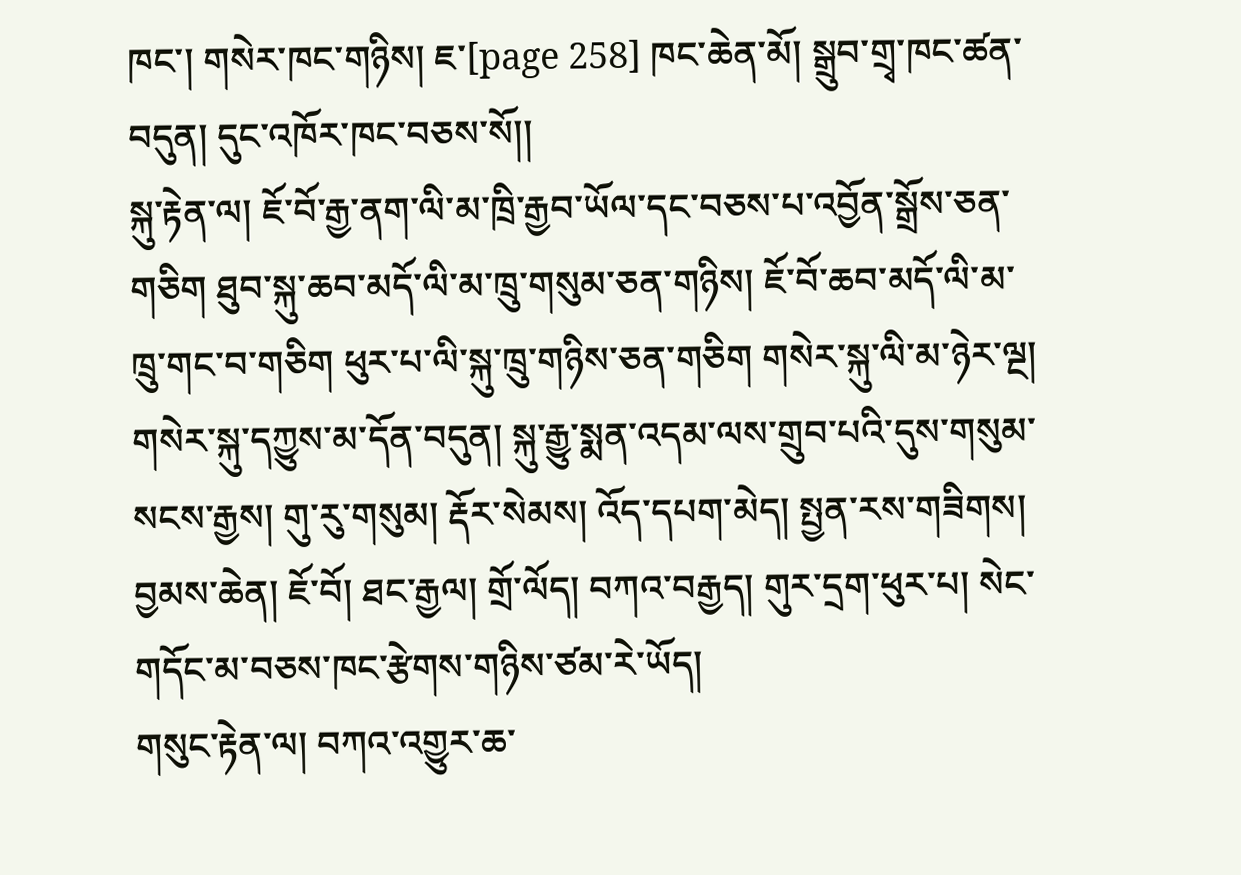ཁང་། གསེར་ཁང་གཉིས། ཇ་[page 258] ཁང་ཆེན་མོ། སྒྲུབ་གྲྭ་ཁང་ཚན་བདུན། དུང་འཁོར་ཁང་བཅས་སོ།།
སྐུ་རྟེན་ལ། ཇོ་བོ་རྒྱ་ནག་ལི་མ་ཁྲི་རྒྱབ་ཡོལ་དང་བཅས་པ་འབྱོན་སྒྲོས་ཅན་གཅིག ཐུབ་སྐུ་ཆབ་མདོ་ལི་མ་ཁྲུ་གསུམ་ཅན་གཉིས། ཇོ་བོ་ཆབ་མདོ་ལི་མ་ཁྲུ་གང་བ་གཅིག ཕུར་པ་ལི་སྐུ་ཁྲུ་གཉིས་ཅན་གཅིག གསེར་སྐུ་ལི་མ་ཉེར་ལྔ། གསེར་སྐུ་དཀྱུས་མ་དོན་བདུན། སྐུ་རྒྱུ་སྨན་འདམ་ལས་གྲུབ་པའི་དུས་གསུམ་སངས་རྒྱས། གུ་རུ་གསུམ། རྡོར་སེམས། འོད་དཔག་མེད། སྤྱན་རས་གཟིགས། བྱམས་ཆེན། ཇོ་བོ། ཐང་རྒྱལ། གྲོ་ལོད། བཀའ་བརྒྱད། གུར་དྲག་ཕུར་པ། སེང་གདོང་མ་བཅས་ཁང་རྩེགས་གཉིས་ཙམ་རེ་ཡོད།
གསུང་རྟེན་ལ། བཀའ་འགྱུར་ཆ་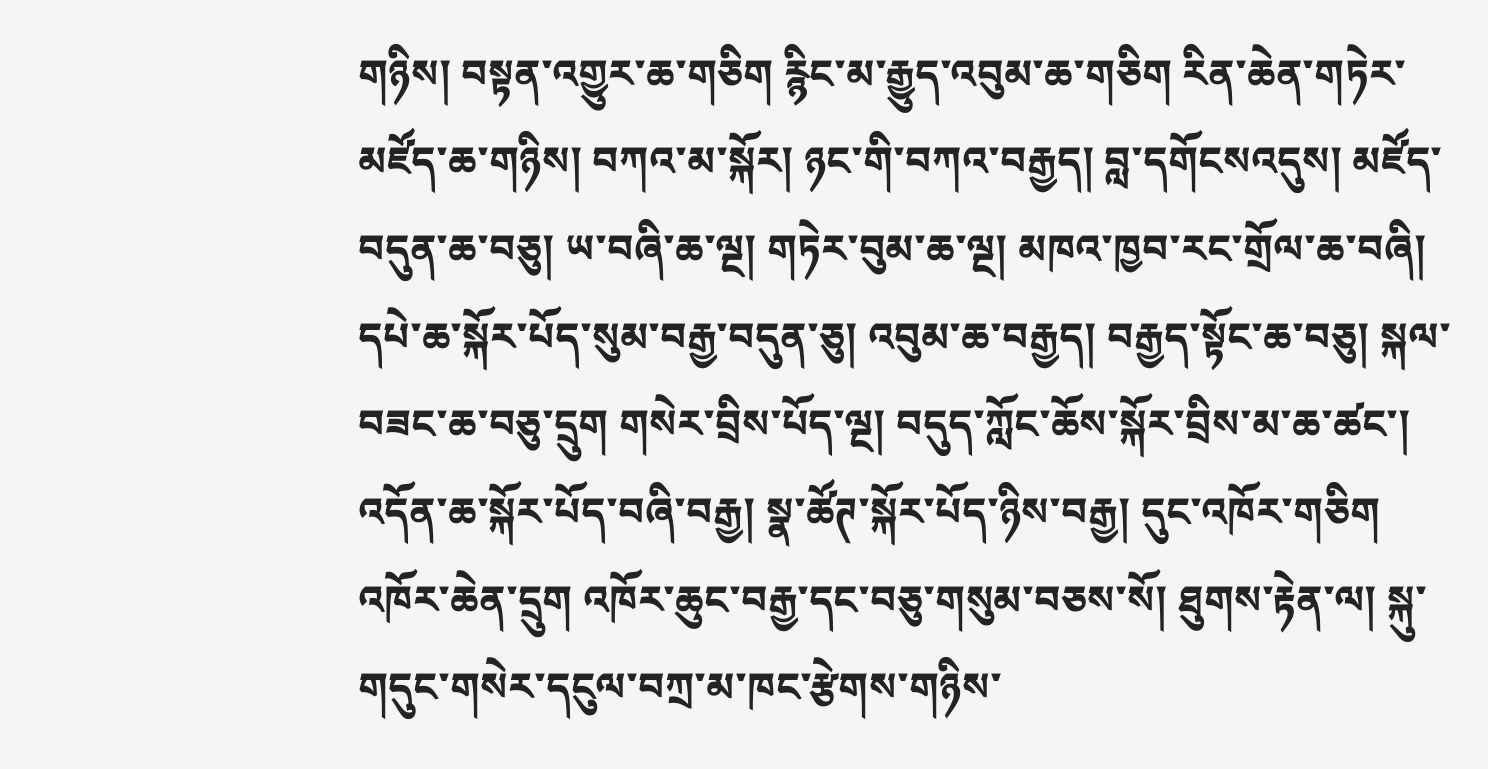གཉིས། བསྟན་འགྱུར་ཆ་གཅིག རྙིང་མ་རྒྱུད་འབུམ་ཆ་གཅིག རིན་ཆེན་གཏེར་མཛོད་ཆ་གཉིས། བཀའ་མ་སྐོར། ཉང་གི་བཀའ་བརྒྱད། བླ་དགོངསའདུས། མཛོད་བདུན་ཆ་བཅུ། ཡ་བཞི་ཆ་ལྔ། གཏེར་བུམ་ཆ་ལྔ། མཁའ་ཁྱབ་རང་གྲོལ་ཆ་བཞི། དཔེ་ཆ་སྐོར་པོད་སུམ་བརྒྱ་བདུན་ཅུ། འབུམ་ཆ་བརྒྱད། བརྒྱད་སྟོང་ཆ་བཅུ། སྐལ་བཟང་ཆ་བཅུ་དྲུག གསེར་བྲིས་པོད་ལྔ། བདུད་ཀློང་ཆོས་སྐོར་བྲིས་མ་ཆ་ཚང་། འདོན་ཆ་སྐོར་པོད་བཞི་བརྒྱ། སྣ་ཚོཊ་སྐོར་པོད་ཉིས་བརྒྱ། དུང་འཁོར་གཅིག འཁོར་ཆེན་དྲུག འཁོར་ཆུང་བརྒྱ་དང་བཅུ་གསུམ་བཅས་སོ། ཐུགས་རྟེན་ལ། སྐུ་གདུང་གསེར་དངུལ་བཀྲ་མ་ཁང་རྩེགས་གཉིས་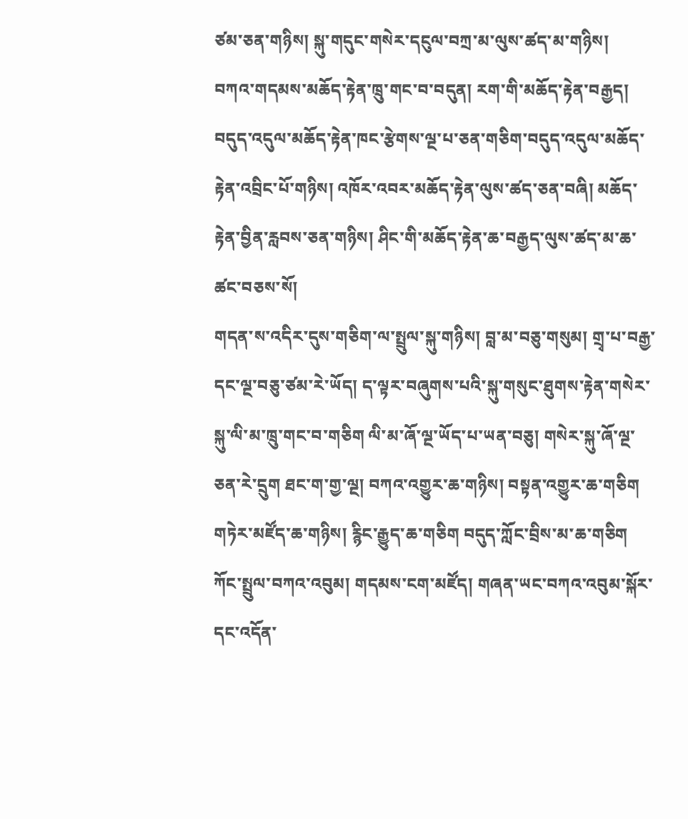ཙམ་ཅན་གཉིས། སྐུ་གདུང་གསེར་དངུལ་བཀྲ་མ་ལུས་ཚད་མ་གཉིས།
བཀའ་གདམས་མཆོད་རྟེན་ཁྲུ་གང་བ་བདུན། རག་གི་མཆོད་རྟེན་བརྒྱད། བདུད་འདུལ་མཆོད་རྟེན་ཁང་རྩེགས་ལྔ་པ་ཅན་གཅིག་བདུད་འདུལ་མཆོད་རྟེན་འབྲིང་པོ་གཉིས། འཁོར་འབར་མཆོད་རྟེན་ལུས་ཚད་ཅན་བཞི། མཆོད་རྟེན་བྱིན་རླབས་ཅན་གཉིས། ཤིང་གི་མཆོད་རྟེན་ཆ་བརྒྱད་ལུས་ཚད་མ་ཆ་ཚང་བཅས་སོ།
གདན་ས་འདིར་དུས་གཅིག་ལ་སྤྲུལ་སྐུ་གཉིས། བླ་མ་བཅུ་གསུམ། གྲྭ་པ་བརྒྱ་དང་ལྔ་བཅུ་ཙམ་རེ་ཡོད། ད་ལྟར་བཞུགས་པའི་སྐུ་གསུང་ཐུགས་རྟེན་གསེར་སྐུ་ལི་མ་ཁྲུ་གང་བ་གཅིག ལི་མ་ཞོ་ལྔ་ཡོད་པ་ཡན་བཅུ། གསེར་སྐུ་ཞོ་ལྔ་ཅན་རེ་དྲུག ཐང་ག་གྱ་ལྔ། བཀའ་འགྱུར་ཆ་གཉིས། བསྟན་འགྱུར་ཆ་གཅིག གཏེར་མཛོད་ཆ་གཉིས། རྙིང་རྒྱུད་ཆ་གཅིག བདུད་ཀློང་བྲིས་མ་ཆ་གཅིག ཀོང་སྤྲུལ་བཀའ་འབུམ། གདམས་ངག་མཛོད། གཞན་ཡང་བཀའ་འབུམ་སྐོར་དང་འདོན་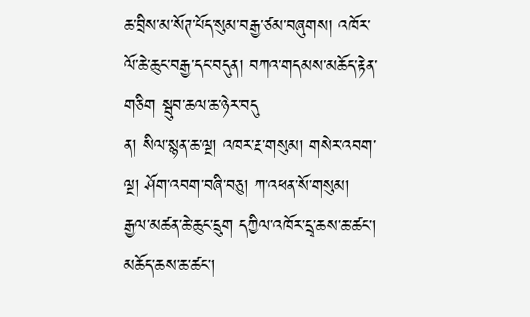ཆ་བྲིས་མ་སོཊ་པོད་སུམ་བརྒྱ་ཙམ་བཞུགས། འཁོར་ལོ་ཆེ་ཆུང་བརྒྱ་དང་བདུན། བཀའ་གདམས་མཆོད་རྟེན་གཅིག སྦུབ་ཆལ་ཆ་ཉེར་བདུ
ན། སིལ་སྙན་ཆ་ལྔ། འཁར་རྔ་གསུམ། གསེར་འབག་ལྔ། ཤོག་འབག་བཞི་བཅུ། ཀ་འཕན་སོ་གསུམ། རྒྱལ་མཚན་ཆེ་ཆུང་དྲུག དཀྱིལ་འཁོར་དྲྭ་ཆས་ཆ་ཚང་། མཆོད་ཆས་ཆ་ཚང་།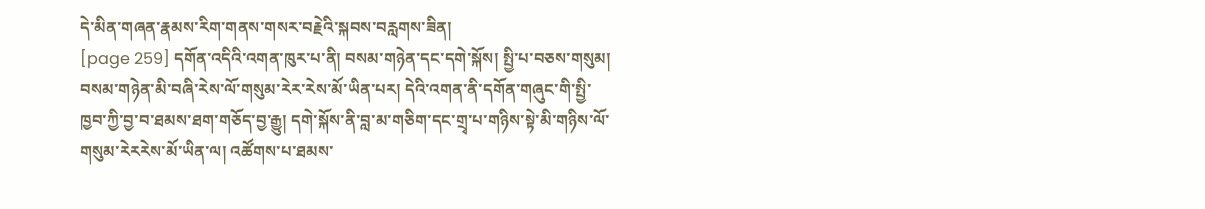དེ་མིན་གཞན་རྣམས་རིག་གནས་གསར་བརྗེའི་སྐབས་བརླགས་ཟིན།
[page 259] དགོན་འདིའི་འགན་ཁུར་པ་ནི། བསམ་གཉེན་དང་དགེ་སྐོས། སྤྱི་པ་བཅས་གསུམ། བསམ་གཉེན་མི་བཞི་རེས་ལོ་གསུམ་རེར་རེས་མོ་ཡིན་པར། དེའི་འགན་ནི་དགོན་གཞུང་གི་སྤྱི་ཁྱབ་ཀྱི་བྱ་བ་ཐམས་ཐག་གཅོད་བྱ་རྒྱུ། དགེ་སྐོས་ནི་བླ་མ་གཅིག་དང་གྲྭ་པ་གཉིས་སྟེ་མི་གཉིས་ལོ་གསུམ་རེརརེས་མོ་ཡིན་ལ། འཚོགས་པ་ཐམས་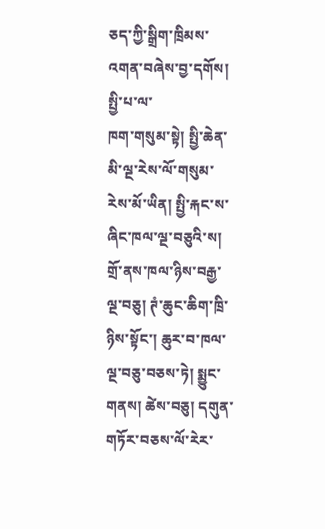ཅད་ཀྱི་སྒྲིག་ཁྲིམས་འགན་བཞེས་བྱ་དགོས། སྤྱི་པ་ལ་
ཁག་གསུམ་སྟེ། སྤྱི་ཆེན་མི་ལྔ་རེས་ལོ་གསུམ་རེས་མོ་ཡིན། སྤྱི་རྐང་ས་ཞིང་ཁལ་ལྔ་བཅུའི་ས། གྲོ་ནས་ཁལ་ཉིས་བརྒྱ་ལྔ་བཅུ། ཊཾ་ཆུང་ཆིག་ཁྲི་ཉིས་སྟོང་། ཆུར་བ་ཁལ་ལྔ་བཅུ་བཅས་ཏེ། སྨྱུང་གནས། ཚེས་བཅུ། དགུན་གཏོར་བཅས་ལོ་རེར་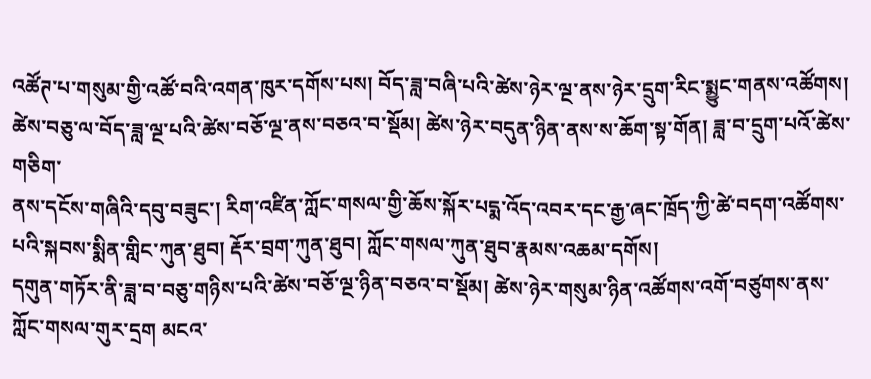འཚོཊ་པ་གསུམ་གྱི་འཚོ་བའི་འགན་ཁུར་དགོས་པས། བོད་ཟླ་བཞི་པའི་ཚེས་ཉེར་ལྔ་ནས་ཉེར་དྲུག་རིང་སྨྱུང་གནས་འཚོགས། ཚེས་བཅུ་ལ་བོད་ཟླ་ལྔ་པའི་ཚེས་བཅོ་ལྔ་ནས་བཅའ་བ་སྡོམ། ཚེས་ཉེར་བདུན་ཉིན་ནས་ས་ཆོག་སྟ་གོན། ཟླ་བ་དྲུག་པའོ་ཚེས་གཅིག་
ནས་དངོས་གཞིའི་དབུ་བཟུང་། རིག་འཛིན་ཀློང་གསལ་གྱི་ཆོས་སྐོར་པདྨ་འོད་འབར་དང་རྒྱ་ཞང་ཁྲོད་ཀྱི་ཚེ་བདག་འཚོགས་པའི་སྐབས་སྨིན་གླིང་ཀུན་ཐུབ། རྡོར་བྲག་ཀུན་ཐུབ། ཀློང་གསལ་ཀུན་ཐུབ་རྣམས་འཆམ་དགོས།
དགུན་གཏོར་ནི་ཟླ་བ་བཅུ་གཉིས་པའི་ཚེས་བཅོ་ལྔ་ཉིན་བཅའ་བ་སྡོམ། ཚེས་ཉེར་གསུམ་ཉིན་འཚོགས་འགོ་བཙུགས་ནས་ཀློང་གསལ་གུར་དྲག མངའ་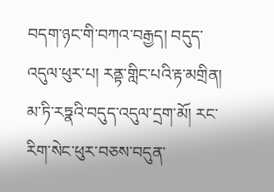བདག་ཉང་གི་བཀའ་བརྒྱད། བདུད་འདུལ་ཕུར་པ། རནྟ་གླིང་པའི་རྟ་མགྲིན། མ་ཏི་རཏྣའི་བདུད་འདུལ་དྲག་མོ། རང་རིག་སེང་ཕུར་བཅས་བདུན་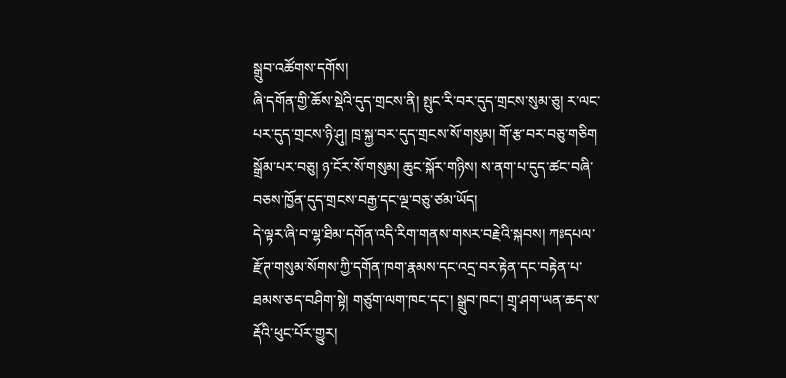སྒྲུབ་འཚོགས་དགོས།
ཞི་དགོན་གྱི་ཆོས་སྡེའི་དུད་གྲངས་ནི། སྤུང་རི་བར་དུད་གྲངས་སུམ་ཅུ། ར་ལང་པར་དུད་གྲངས་ཉི་ཤུ། ཁྲ་སྐྱ་བར་དུད་གྲངས་སོ་གསུམ། གོ་རྩ་བར་བཅུ་གཅིག སྒྲོམ་པར་བཅུ། ཉ་ངོར་སོ་གསུམ། ཆུང་སྐོར་གཉིས། ས་ནག་པ་དུད་ཚང་བཞི་བཅས་ཁྱོན་དུད་གྲངས་བརྒྱ་དང་ལྔ་བཅུ་ཙམ་ཡོད།
དེ་ལྟར་ཞི་བ་ལྷ་ཐིམ་དགོན་འདི་རིག་གནས་གསར་བརྗེའི་སྐབས། ཀཿདཔལ་རྫོཊ་གསུམ་སོགས་ཀྱི་དགོན་ཁག་རྣམས་དང་འདྲ་བར་རྟེན་དང་བརྟེན་པ་ཐམས་ཅད་བཤིག་སྟེ། གཙུག་ལག་ཁང་དང་། སྒྲུབ་ཁང་། གྲྭ་ཤག་ཡན་ཆད་ས་རྡོའི་ཕུང་པོར་གྱུར།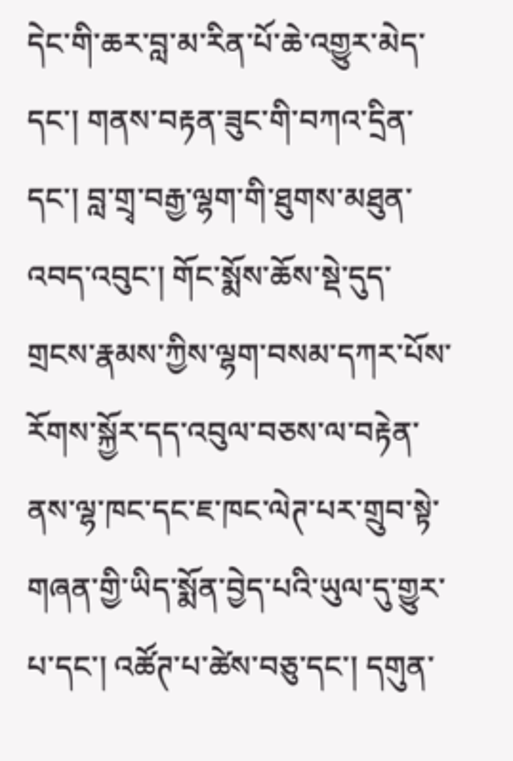དེང་གི་ཆར་བླ་མ་རིན་པོ་ཆེ་འགྱུར་མེད་དང་། གནས་བརྟན་ཟུང་གི་བཀའ་དྲིན་དང་། བླ་གྲྭ་བརྒྱ་ལྷག་གི་ཐུགས་མཐུན་འབད་འབུང་། གོང་སྨོས་ཆོས་སྡེ་དུད་གྲངས་རྣམས་ཀྱིས་ལྷག་བསམ་དཀར་པོས་རོགས་སྐྱོར་དད་འབུལ་བཅས་ལ་བརྟེན་ནས་ལྷ་ཁང་དང་ཇ་ཁང་ལེཊ་པར་གྲུབ་སྟེ་གཞན་གྱི་ཡིད་སྨོན་བྱེད་པའི་ཡུལ་དུ་གྱུར་པ་དང་། འཚོཊ་པ་ཚེས་བཅུ་དང་། དགུན་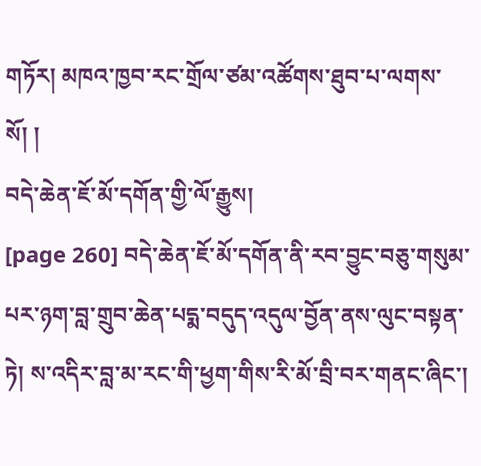གཏོར། མཁའ་ཁྱབ་རང་གྲོལ་ཙམ་འཚོགས་ཐུབ་པ་ལགས་སོ། །
བདེ་ཆེན་ཇོ་མོ་དགོན་གྱི་ལོ་རྒྱུས།
[page 260] བདེ་ཆེན་ཇོ་མོ་དགོན་ནི་རབ་བྱུང་བཅུ་གསུམ་པར་ཉག་བླ་གྲུབ་ཆེན་པདྨ་བདུད་འདུལ་བྱོན་ནས་ལུང་བསྟན་ཏེ། ས་འདིར་བླ་མ་རང་གི་ཕྱག་གིས་རི་མོ་བྲི་བར་གནང་ཞིང་།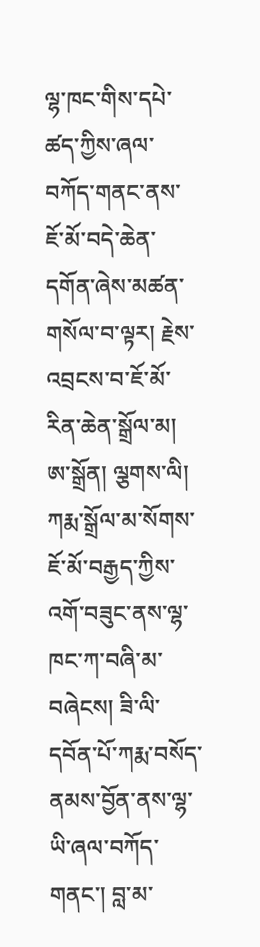ལྷ་ཁང་གིས་དཔེ་ཚད་ཀྱིས་ཞལ་བཀོད་གནང་ནས་ཇོ་མོ་བདེ་ཆེན་དགོན་ཞེས་མཚན་གསོལ་བ་ལྟར། རྗེས་འབྲངས་བ་ཇོ་མོ་རིན་ཆེན་སྒྲོལ་མ། ཨ་སྒྲོན། ལྕགས་ལི། ཀརྨ་སྒྲོལ་མ་སོགས་ཇོ་མོ་བརྒྱད་ཀྱིས་འགོ་བཟུང་ནས་ལྷ་ཁང་ཀ་བཞི་མ་བཞེངས། ཟི་ལི་དབོན་པོ་ཀརྨ་བསོད་ནམས་བྱོན་ནས་ལྷ་ཡི་ཞལ་བཀོད་གནང་། བླ་མ་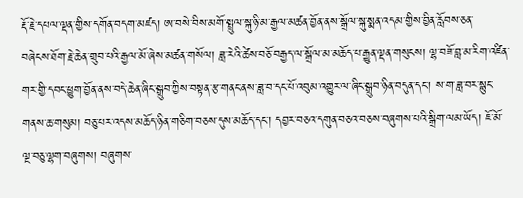རྡོ་རྗེ་དཔལ་ལྡན་གྱིས་དགོན་བདག་མཛད། ཨ་བསེ་བིས་མགོ་སྤྲུལ་སྐུ་ཉི་མ་རྒྱལ་མཚན་བྱོན་ནས་སྒྲོལ་སྐུ་སྨན་འདམ་གྱིས་བྱིན་རློབས་ཅན་
བཞེངས་ཐོག་རྗེ་ཆེན་གྲུབ་པའི་རྒྱལ་མོ་ཞེས་མཚན་གསོལ། ཟླ་རེའི་ཚེས་བཅོ་བརྒྱད་ལ་སྒྲོལ་མ་མཆོད་པ་རྒྱུན་ལྡན་གསུངས། ལྷ་བཟོ་བླ་མ་རིག་འཛིན་གར་གྱི་དབང་ཕྱུག་བྱོན་ནས་བདེ་ཆེན་ཞིང་སྒྲུབ་ཀྱིས་བསྟན་རྩ་གནང་ནས་ཟླ་བ་དང་པོ་འབུམ་འགྱུར་ལ་ཞིང་སྒྲུབ་ཉིན་བདུན་དང་། ས་ག་ཟླ་བར་སྙུང་གནས་ཆ་གསུམ། བཅུ་པར་འདས་མཆོད་ཉིན་གཅིག་བཅས་དུས་མཆོད་དང་། དབྱར་བཅའ་དགུན་བཅའ་བཅས་བཞུགས་པའི་སྒྲིག་ལམ་ཡོད། ཇོ་མོ་ལྔ་བཅུ་ལྷག་བཞུགས། བཞུགས་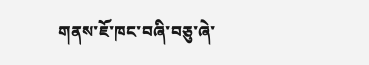གནས་ཇོ་ཁང་བཞི་བཅུ་ཞེ་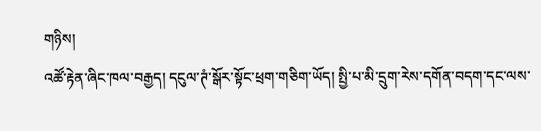གཉིས།
འཚོ་རྟེན་ཞིང་ཁལ་བརྒྱད། དངུལ་ཊཾ་སྒོར་སྟོང་ཕྲག་གཅིག་ཡོད། སྤྱི་པ་མི་དྲུག་རེས་དགོན་བདག་དང་ལས་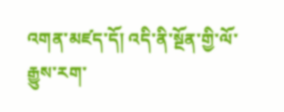འགན་མཛད་དོ། འདི་ནི་སྔོན་གྱི་ལོ་རྒྱུས་རག་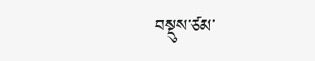བསྡུས་ཙམ་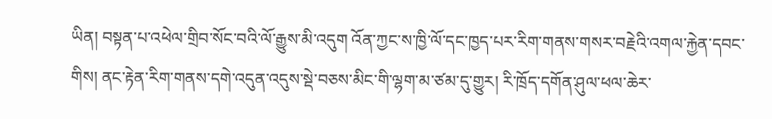ཡིན། བསྟན་པ་འཕེལ་གྲིབ་སོང་བའི་ལོ་རྒྱུས་མི་འདུག འོན་ཀྱང་ས་ཁྱི་ལོ་དང་ཁྱད་པར་རིག་གནས་གསར་བརྗེའི་འགལ་རྐྱེན་དབང་གིས། ནང་རྟེན་རིག་གནས་དགེ་འདུན་འདུས་སྡེ་བཅས་མིང་གི་ལྷག་མ་ཙམ་དུ་གྱུར། རི་ཁྲོད་དགོན་ཤུལ་ཕལ་ཆེར་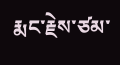རྨང་རྗེས་ཙམ་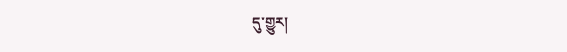དུ་གྱུར།